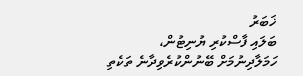ޚަބަރު
ބަލައި ފާސްކުރި ޔުނިޓުން، ހަމަލާދިނުމަށް ބޭނުންކުރެވިދާނެ ތަކެތި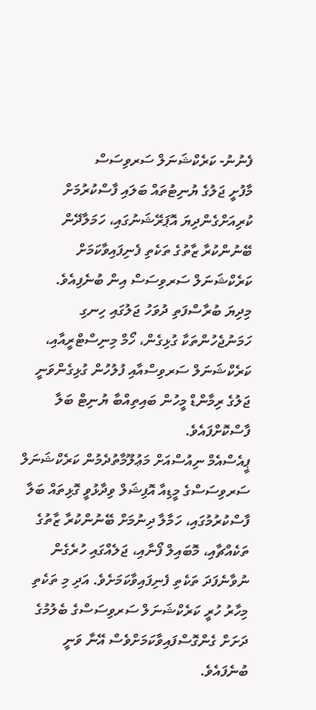ފެނުނު- ކަރެކްޝަނަލް ސަރވިސަސް
މާފުށީ ޖަލުގެ ޔުނިޓުތައް ބަލައި ފާސްކުރުމަށް ކުރިއަށްގެންދިޔަ އޮޕަރޭޝަނުގައި، ހަމަލާދޭން ބޭނުންކުރާ ޒާތުގެ ތަކެތި ފެނިފައިވާކަމަށް ކަރެކްޝަނަލް ސަރވިސަސް އިން ބުނެފިއެވެ.
މިދިޔަ ބުރާސްފަތި ދުވަހު ޖަލުގައި ހިނގި ހަމަނުޖެހުންތަކާ ގުޅިގެން، ހޯމް މިނިސްޓްރީއާއި، ކަރެކްޝަނަލް ސަރވިސްއާއި ފުލުހުން ގުޅިގެންވަނީ ޖަލުގެ ރިމާންޑް މީހުން ބައިތިއްބާ ޔުނިޓް ބަލާ ފާސްކޮށްފައެވެ.
ޕީއެސްއެމް ނިއުސްއަށް މަޢުލޫމާތުދެމުން ކަރެކްޝަނަލް ސަރވިސަސްގެ މީޑިއާ އޮފިޝަލް ވިދާޅުވީ ގޮޅިތައް ބަލާ ފާސްކުރުމުގައި، ހަމާލާ ދިނުމަށް ބޭނުންކުރާ ޒާތުގެ ތަކެއްޗާއި، މޮބައިލް ފޯނާއި، ޖަލެއްގައި ހުރެގެން ނުވާނެފަދަ ތަކެތި ފެނިފައިވާކަމަށެވެ. އަދި މި ތަކެތި މިހާރު ހުރީ ކަރެކްޝަނަލް ސަރވިސަސްގެ ބެލުމުގެ ދަށަށް ގެންގޮސްފައިވާކަމަށްވެސް އޭނާ ވަނީ ބުނެފައެވެ.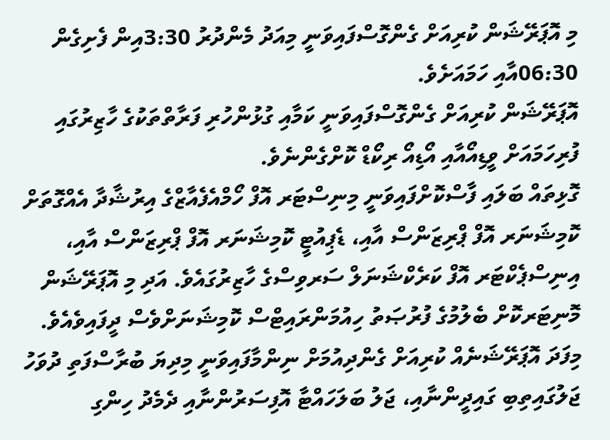މި އޮޕަރޭޝަން ކުރިއަށް ގެންގޮސްފައިވަނީ މިއަދު މެންދުރު 3:30އިން ފެށިގެން 06:30އާއި ހަމައަށެވެ.
އޮޕަރޭޝަން ކުރިއަށް ގެންގޮސްފައިވަނީ ކަމާއި ގުޅުންހުރި ފަރާތްތަކުގެ ހާޒިރުގައި ފުރިހަމައަށް ވީޑިއޯއާއި އޯޑިއޯ ރިކޯޑް ކޮށްގެންނެވެ.
ގޮޅިތައް ބަލައި ފާސްކޮށްފައިވަނީ މިނިސްޓަރ އޮފް ހޯމްއެފެއާޒްގެ އިރުޝާދާ އެއްގޮތަށް ކޮމިޝަނަރ އޮފް ޕްރިޒަންސް އާއި، ޑެޕިއުޓީ ކޮމިޝަނަރ އޮފް ޕްރިޒަންސް އާއި، އިނިސްޕެކްޓަރ އޮފް ކަރެކްޝަނަލް ސަރވިސްގެ ހާޒިރުގައެވެ. އަދި މި އޮޕަރޭޝަން މޮނިޓަރކޮށް ބެލުމުގެ ފުރުޞަތު ހިއުމަންރައިޓްސް ކޮމިޝަނަށްވެސް ދީފައިވެއެވެ.
މިފަދަ އޮޕަރޭޝަނެއް ކުރިއަށް ގެންދިއުމަށް ނިންމާފައިވަނީ މިދިޔަ ބުރާސްފަތި ދުވަހު ޖަލުގައިތިބި ގައިދީންނާއި، ޖަލު ބަލަހައްޓާ އޮފިސަރުންނާއި ދެމެދު ހިންގި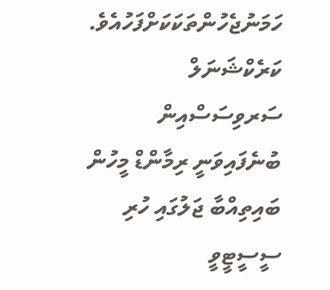ހަމަނުޖެހުންތަކަކަށްފަހުއެވެ. ކަރެކްޝަނަލް ސަރވިސަސްއިން ބުނެފައިވަނީ ރިމާންޑް މީހުން ބައިތިއްބާ ޖަލުގައި ހުރި ސީސީޓީވީ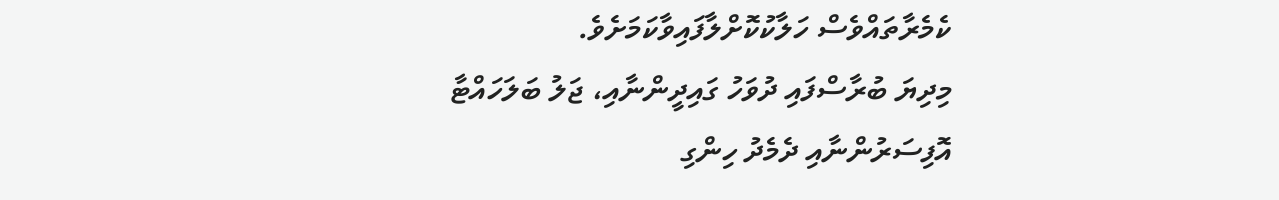ކެމެރާތައްވެސް ހަލާކުކޮށްލާފައިވާކަމަށެވެ.
މިދިޔަ ބުރާސްފައި ދުވަހު ގައިދީންނާއި، ޖަލު ބަލަހައްޓާ އޮފިސަރުންނާއި ދެމެދު ހިންގި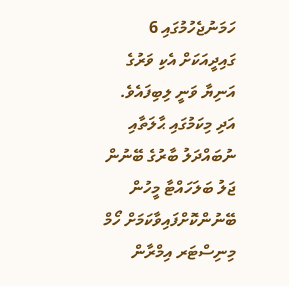ހަމަނުޖެހުމުގައި 6 ގައިދީއަކަށް އެކި ވަރުގެ އަނިޔާ ވަނީ ލިބިފައެވެ. އަދި މިކަމުގައި ޙާލަތާއި ނުބައްދަލު ބާރުގެ ބޭނުން ޖަލު ބަލަހައްޓާ މީހުން ބޭނުންކޮށްފައިވާކަމަށް ހޯމް މިނިސްޓަރ އިމްރާން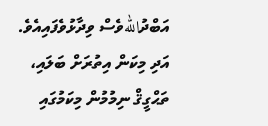އަބްދުاللهވެސް ވިދާޅުވެފައިއެވެ. އަދި މިކަން އިތުރަށް ބަލައި، ތަޙްގީޤް ނިމުމުން މިކަމުގައި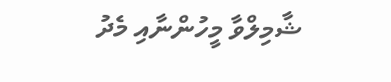ޝާމިލްވާ މީހުންނާއި މެދު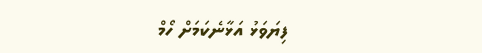ފިޔަވަޅު އަޅާނެކަމަށް ހޯމް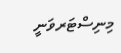މިނިސްޓަރވަނީ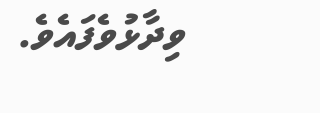ވިދާޅުވެފައެވެ.